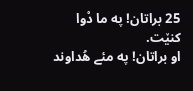25 براتان! په ما دْوا کنێت.
او براتان! په مئے هُداوند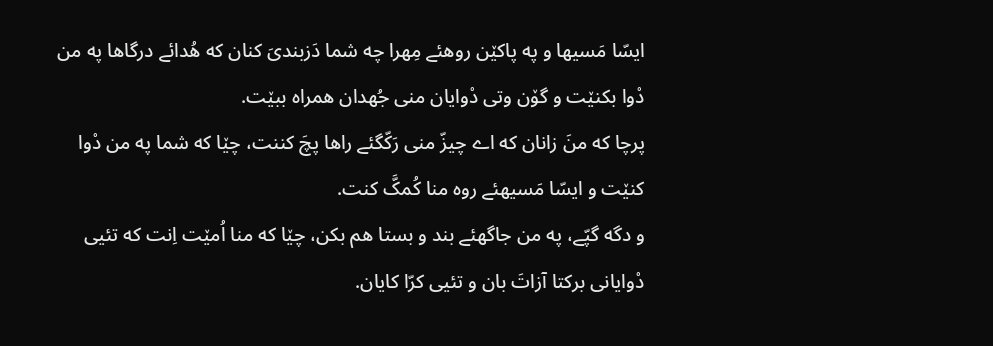ایسّا مَسیها و په پاکێن روهئے مِهرا چه شما دَزبندیَ کنان که هُدائے درگاها په من دْوا بکنێت و گۆن وتی دْوایان منی جُهدان همراه ببێت.
پرچا که منَ زانان که اے چیزّ منی رَکّگئے راها پچَ کننت، چێا که شما په من دْوا کنێت و ایسّا مَسیهئے روه منا کُمکَّ کنت.
و دگه گپّے، په من جاگهئے بند و بستا هم بکن، چێا که منا اُمێت اِنت که تئیی دْوایانی برکتا آزاتَ بان و تئیی کرّا کایان.